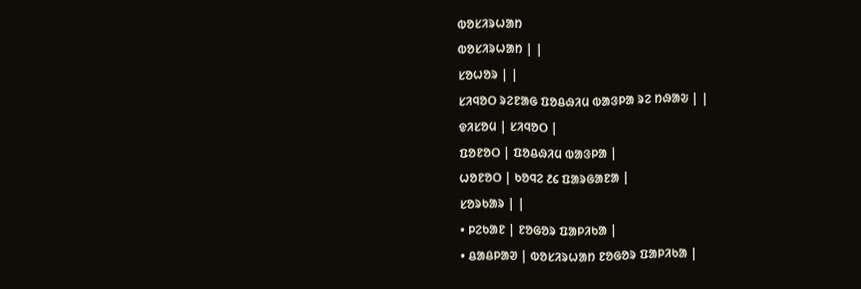ᱵᱚᱥᱤᱨᱦᱟᱴ
ᱵᱚᱥᱤᱨᱦᱟᱴ | |
ᱥᱚᱦᱚᱨ | |
ᱥᱤᱧᱚᱛ ᱨᱮᱱᱟᱜ ᱯᱚᱪᱷᱤᱢ ᱵᱟᱝᱞᱟ ᱨᱮ ᱴᱷᱟᱶ | |
ᱫᱤᱥᱚᱢ | ᱥᱤᱧᱚᱛ |
ᱯᱚᱱᱚᱛ | ᱯᱚᱪᱷᱤᱢ ᱵᱟᱝᱞᱟ |
ᱦᱚᱱᱚᱛ | ᱠᱚᱧᱮ ᱒᱔ ᱯᱟᱨᱜᱟᱱᱟ |
ᱥᱚᱨᱠᱟᱨ | |
• ᱞᱮᱠᱟᱱ | ᱱᱚᱜᱚᱨ ᱯᱟᱞᱤᱠᱟ |
• ᱪᱟᱪᱞᱟᱣ | ᱵᱚᱥᱤᱨᱦᱟᱴ ᱱᱚᱜᱚᱨ ᱯᱟᱞᱤᱠᱟ |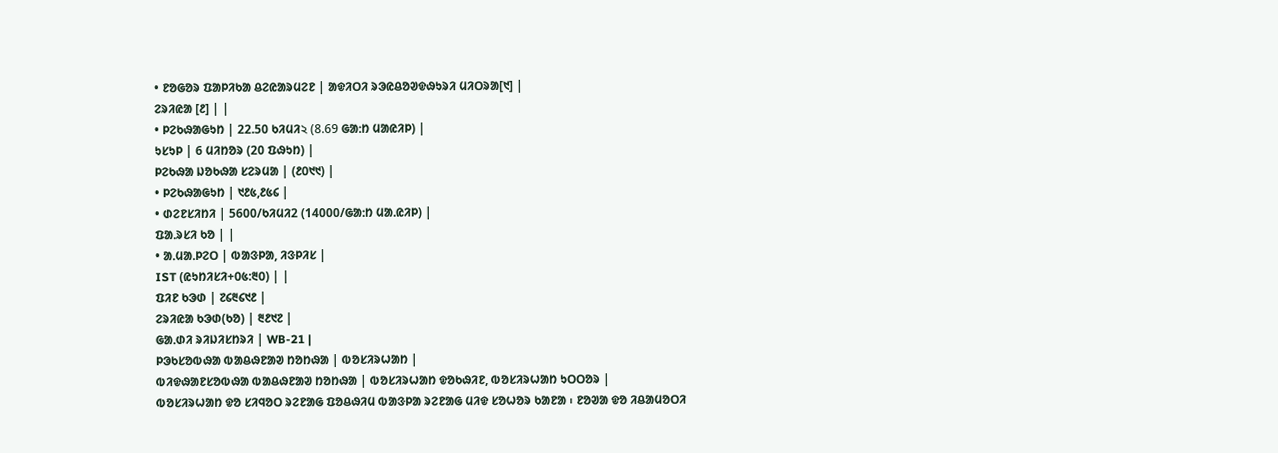• ᱱᱚᱜᱚᱨ ᱯᱟᱞᱤᱠᱟ ᱪᱮᱭᱟᱨᱢᱮᱱ | ᱟᱫᱤᱛᱤ ᱨᱳᱭᱪᱚᱣᱫᱷᱩᱨᱤ ᱢᱤᱛᱨᱟ[᱑] |
ᱮᱨᱤᱭᱟ [᱒] | |
• ᱞᱮᱠᱷᱟᱜᱩᱴ | 22.50 ᱠᱤᱢᱤ২ (8.69 ᱜᱟᱺᱴ ᱢᱟᱭᱤᱞ) |
ᱩᱥᱩᱞ | 6 ᱢᱤᱴᱚᱨ (20 ᱯᱷᱩᱴ) |
ᱞᱮᱠᱷᱟ ᱡᱚᱠᱷᱟ ᱥᱮᱨᱢᱟ | (᱒᱐᱑᱑) |
• ᱞᱮᱠᱷᱟᱜᱩᱴ | ᱑᱒᱕,᱒᱕᱔ |
• ᱰᱮᱱᱥᱤᱴᱤ | 5600/ᱠᱤᱢᱤ2 (14000/ᱜᱟᱺᱴ ᱢᱟᱹᱭᱤᱞ) |
ᱯᱟᱹᱨᱥᱤ ᱠᱚ | |
• ᱟᱹᱢᱟᱹᱞᱮᱛ | ᱵᱟᱝᱞᱟ, ᱤᱝᱞᱤᱥ |
IST (ᱭᱩᱴᱤᱥᱤ+᱐᱕:᱓᱐) | |
ᱯᱤᱱ ᱠᱳᱰ | ᱗᱔᱓᱔᱑᱒ |
ᱮᱨᱤᱭᱟ ᱠᱳᱰ(ᱠᱚ) | ᱓᱒᱑᱗ |
ᱜᱟᱹᱰᱤ ᱨᱤᱡᱤᱥᱴᱨᱤ | WB-21 |
ᱞᱳᱠᱥᱚᱵᱷᱟ ᱵᱟᱪᱷᱱᱟᱣ ᱴᱚᱴᱷᱟ | ᱵᱚᱥᱤᱨᱦᱟᱴ |
ᱵᱤᱫᱷᱟᱱᱥᱚᱵᱷᱟ ᱵᱟᱪᱷᱱᱟᱣ ᱴᱚᱴᱷᱟ | ᱵᱚᱥᱤᱨᱦᱟᱴ ᱫᱚᱠᱷᱤᱱ, ᱵᱚᱥᱤᱨᱦᱟᱴ ᱩᱛᱛᱚᱨ |
ᱵᱚᱥᱤᱨᱦᱟᱴ ᱫᱚ ᱥᱤᱧᱚᱛ ᱨᱮᱱᱟᱜ ᱯᱚᱪᱷᱤᱢ ᱵᱟᱝᱞᱟ ᱨᱮᱱᱟᱜ ᱢᱤᱫ ᱥᱚᱦᱚᱨ ᱠᱟᱱᱟ ᱾ ᱱᱚᱣᱟ ᱫᱚ ᱤᱪᱟᱢᱚᱛᱤ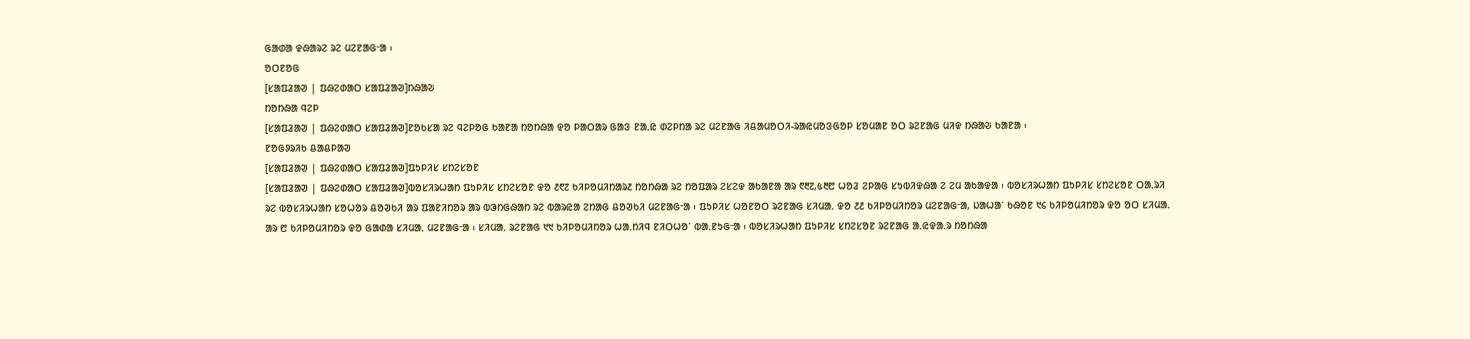ᱜᱟᱰᱟ ᱫᱷᱟᱨᱮ ᱨᱮ ᱢᱮᱱᱟᱜᱼᱟ ᱾
ᱚᱛᱱᱚᱜ
[ᱥᱟᱯᱲᱟᱣ | ᱯᱷᱮᱰᱟᱛ ᱥᱟᱯᱲᱟᱣ]ᱴᱷᱟᱶ
ᱴᱚᱴᱷᱟ ᱧᱮᱞ
[ᱥᱟᱯᱲᱟᱣ | ᱯᱷᱮᱰᱟᱛ ᱥᱟᱯᱲᱟᱣ]ᱱᱚᱠᱥᱟ ᱨᱮ ᱧᱮᱞᱚᱜ ᱠᱟᱱᱟ ᱴᱚᱴᱷᱟ ᱫᱚ ᱞᱟᱛᱟᱨ ᱜᱟᱝ ᱱᱟᱹᱭ ᱰᱮᱞᱴᱟ ᱨᱮ ᱢᱮᱱᱟᱜ ᱤᱪᱟᱢᱚᱛᱤ-ᱨᱟᱭᱢᱚᱝᱜᱚᱞ ᱥᱚᱢᱟᱱ ᱚᱛ ᱨᱮᱱᱟᱜ ᱢᱤᱫ ᱴᱷᱟᱶ ᱠᱟᱱᱟ ᱾
ᱱᱚᱜᱽᱨᱤᱠ ᱪᱟᱪᱞᱟᱣ
[ᱥᱟᱯᱲᱟᱣ | ᱯᱷᱮᱰᱟᱛ ᱥᱟᱯᱲᱟᱣ]ᱯᱩᱞᱤᱥ ᱥᱴᱮᱥᱚᱱ
[ᱥᱟᱯᱲᱟᱣ | ᱯᱷᱮᱰᱟᱛ ᱥᱟᱯᱲᱟᱣ]ᱵᱚᱥᱤᱨᱦᱟᱴ ᱯᱩᱞᱤᱥ ᱥᱴᱮᱥᱚᱱ ᱫᱚ ᱒᱖᱗ ᱠᱤᱞᱚᱢᱤᱴᱟᱨ᱒ ᱴᱚᱴᱷᱟ ᱨᱮ ᱴᱚᱯᱟᱨ ᱮᱥᱮᱫ ᱟᱠᱟᱱᱟ ᱟᱨ ᱖᱓᱗,᱕᱓᱘ ᱦᱚᱲ ᱮᱞᱟᱜ ᱥᱩᱵᱤᱫᱷᱟ ᱮ ᱮᱢ ᱟᱠᱟᱫᱟ ᱾ ᱵᱚᱥᱤᱨᱦᱟᱴ ᱯᱩᱞᱤᱥ ᱥᱴᱮᱥᱚᱱ ᱛᱟᱹᱨᱤ ᱨᱮ ᱵᱚᱥᱤᱨᱦᱟᱴ ᱥᱚᱦᱚᱨ ᱪᱚᱣᱠᱤ ᱟᱨ ᱯᱟᱱᱤᱴᱚᱨ ᱟᱨ ᱵᱳᱴᱜᱷᱟᱴ ᱨᱮ ᱵᱟᱨᱭᱟ ᱮᱴᱟᱜ ᱪᱚᱣᱠᱤ ᱢᱮᱱᱟᱜᱼᱟ ᱾ ᱯᱩᱞᱤᱥ ᱦᱚᱱᱚᱛ ᱨᱮᱱᱟᱜ ᱥᱤᱢᱟᱹ ᱫᱚ ᱒᱒ ᱠᱤᱞᱚᱢᱤᱴᱚᱨ ᱢᱮᱱᱟᱜᱼᱟ, ᱡᱟᱦᱟᱸ ᱠᱷᱚᱱ ᱑᱔ ᱠᱤᱞᱚᱢᱤᱴᱚᱨ ᱫᱚ ᱚᱛ ᱥᱤᱢᱟᱹ ᱟᱨ ᱘ ᱠᱤᱞᱚᱢᱤᱴᱚᱨ ᱫᱚ ᱜᱟᱰᱟ ᱥᱤᱢᱟᱹ ᱢᱮᱱᱟᱜᱼᱟ ᱾ ᱥᱤᱢᱟᱹ ᱨᱮᱱᱟᱜ ᱑᱑ ᱠᱤᱞᱚᱢᱤᱴᱚᱨ ᱦᱟᱹᱴᱤᱧ ᱱᱤᱛᱦᱚᱸ ᱵᱟᱹᱱᱩᱜᱼᱟ ᱾ ᱵᱚᱥᱤᱨᱦᱟᱴ ᱯᱩᱞᱤᱥ ᱥᱴᱮᱥᱚᱱ ᱨᱮᱱᱟᱜ ᱟᱹᱭᱫᱟᱹᱨ ᱴᱚᱴᱷᱟ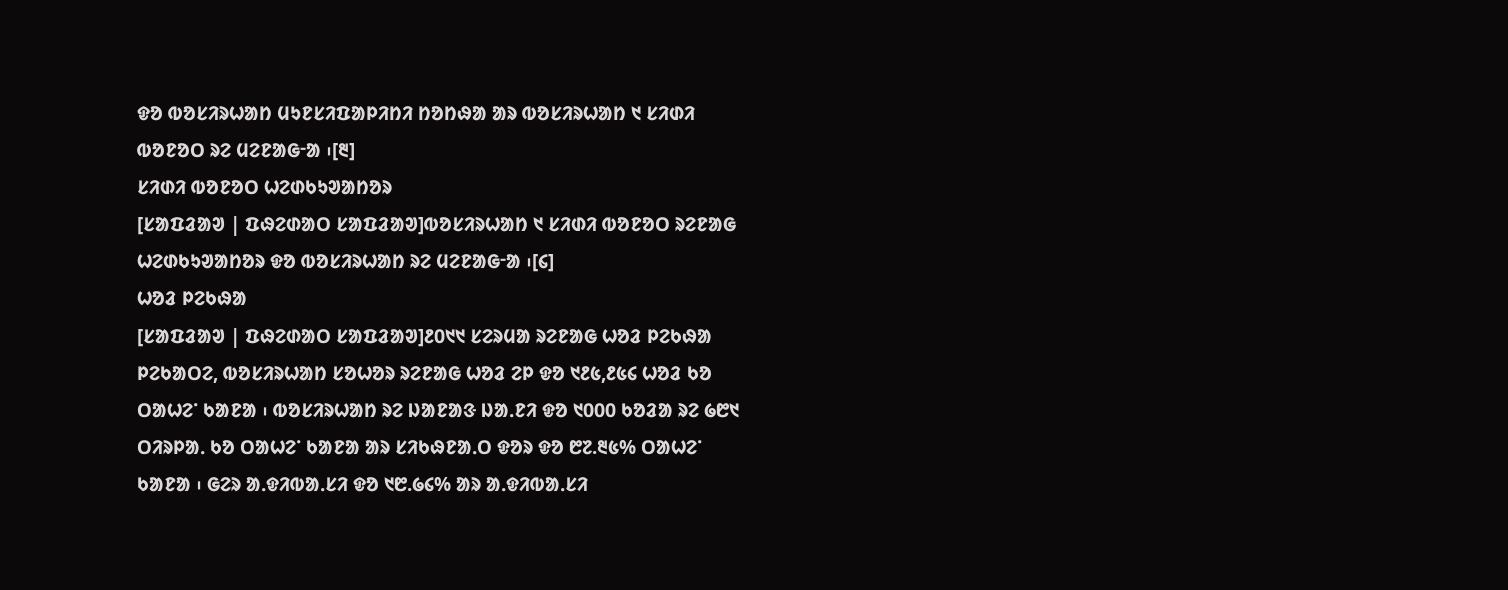ᱫᱚ ᱵᱚᱥᱤᱨᱦᱟᱴ ᱢᱩᱱᱥᱤᱯᱟᱞᱤᱴᱤ ᱴᱚᱴᱷᱟ ᱟᱨ ᱵᱚᱥᱤᱨᱦᱟᱴ ᱑ ᱥᱤᱰᱤ ᱵᱚᱱᱚᱛ ᱨᱮ ᱢᱮᱱᱟᱜᱼᱟ ᱾[᱓]
ᱥᱤᱰᱤ ᱵᱚᱱᱚᱛ ᱦᱮᱰᱠᱩᱣᱟᱴᱚᱨ
[ᱥᱟᱯᱲᱟᱣ | ᱯᱷᱮᱰᱟᱛ ᱥᱟᱯᱲᱟᱣ]ᱵᱚᱥᱤᱨᱦᱟᱴ ᱑ ᱥᱤᱰᱤ ᱵᱚᱱᱚᱛ ᱨᱮᱱᱟᱜ ᱦᱮᱰᱠᱩᱣᱟᱴᱚᱨ ᱫᱚ ᱵᱚᱥᱤᱨᱦᱟᱴ ᱨᱮ ᱢᱮᱱᱟᱜᱼᱟ ᱾[᱔]
ᱦᱚᱲ ᱞᱮᱠᱷᱟ
[ᱥᱟᱯᱲᱟᱣ | ᱯᱷᱮᱰᱟᱛ ᱥᱟᱯᱲᱟᱣ]᱒᱐᱑᱑ ᱥᱮᱨᱢᱟ ᱨᱮᱱᱟᱜ ᱦᱚᱲ ᱞᱮᱠᱷᱟ ᱞᱮᱠᱟᱛᱮ, ᱵᱚᱥᱤᱨᱦᱟᱴ ᱥᱚᱦᱚᱨ ᱨᱮᱱᱟᱜ ᱦᱚᱲ ᱮᱞ ᱫᱚ ᱑᱒᱕,᱒᱕᱔ ᱦᱚᱲ ᱠᱚ ᱛᱟᱦᱮᱸ ᱠᱟᱱᱟ ᱾ ᱵᱚᱥᱤᱨᱦᱟᱴ ᱨᱮ ᱡᱟᱱᱟᱝ ᱡᱟᱹᱱᱤ ᱫᱚ ᱑᱐᱐᱐ ᱠᱚᱲᱟ ᱨᱮ ᱙᱘᱑ ᱛᱤᱨᱞᱟᱹ ᱠᱚ ᱛᱟᱦᱮᱸ ᱠᱟᱱᱟ ᱟᱨ ᱥᱤᱠᱷᱱᱟᱹᱛ ᱫᱚᱨ ᱫᱚ ᱘᱗.᱓᱕% ᱛᱟᱦᱮᱸ ᱠᱟᱱᱟ ᱾ ᱜᱮᱨ ᱟᱹᱫᱤᱵᱟᱹᱥᱤ ᱫᱚ ᱑᱘.᱙᱔% ᱟᱨ ᱟᱹᱫᱤᱵᱟᱹᱥᱤ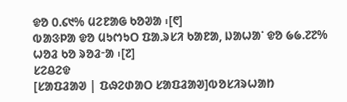ᱫᱚ ᱐.᱔᱑% ᱢᱮᱱᱟᱜ ᱠᱚᱣᱟ ᱾[᱖]
ᱵᱟᱝᱞᱟ ᱫᱚ ᱢᱩᱬᱩᱛ ᱯᱟᱹᱨᱥᱤ ᱠᱟᱱᱟ, ᱡᱟᱦᱟᱸ ᱫᱚ ᱙᱙.᱗᱗% ᱦᱚᱲ ᱠᱚ ᱨᱚᱲᱼᱟ ᱾[᱗]
ᱥᱮᱪᱮᱫ
[ᱥᱟᱯᱲᱟᱣ | ᱯᱷᱮᱰᱟᱛ ᱥᱟᱯᱲᱟᱣ]ᱵᱚᱥᱤᱨᱦᱟᱴ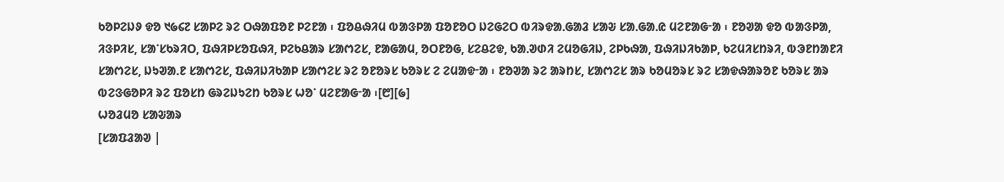ᱠᱚᱞᱮᱡᱽ ᱫᱚ ᱑᱙᱔᱗ ᱥᱟᱞᱮ ᱨᱮ ᱛᱷᱟᱯᱚᱱ ᱞᱮᱱᱟ ᱾ ᱯᱚᱪᱷᱤᱢ ᱵᱟᱝᱞᱟ ᱯᱚᱱᱚᱛ ᱡᱮᱜᱮᱛ ᱵᱤᱨᱫᱟᱹᱜᱟᱲ ᱥᱟᱶ ᱥᱟᱹᱜᱟᱹᱭ ᱢᱮᱱᱟᱜᱼᱟ ᱾ ᱱᱚᱣᱟ ᱫᱚ ᱵᱟᱝᱞᱟ, ᱤᱝᱞᱤᱥ, ᱥᱟᱸᱥᱠᱨᱤᱛ, ᱯᱷᱤᱞᱥᱚᱯᱷᱤ, ᱞᱮᱠᱪᱟᱨ ᱥᱟᱬᱮᱥ, ᱱᱟᱜᱟᱢ, ᱚᱛᱱᱚᱜ, ᱥᱮᱪᱮᱫ, ᱠᱟᱹᱣᱰᱤ ᱮᱢᱚᱜᱤᱡ, ᱮᱞᱠᱷᱟ, ᱯᱷᱤᱡᱤᱠᱟᱞ, ᱠᱮᱢᱤᱥᱴᱨᱤ, ᱵᱳᱱᱴᱟᱱᱤ ᱥᱟᱬᱮᱥ, ᱡᱩᱣᱟᱹᱱ ᱥᱟᱬᱮᱥ, ᱯᱷᱤᱡᱤᱠᱟᱞ ᱥᱟᱬᱮᱥ ᱨᱮ ᱚᱱᱚᱨᱥ ᱠᱚᱨᱥ ᱮ ᱮᱢᱟᱫᱼᱟ ᱾ ᱱᱚᱣᱟ ᱨᱮ ᱟᱨᱴᱥ, ᱥᱟᱬᱮᱥ ᱟᱨ ᱠᱚᱢᱚᱨᱥ ᱨᱮ ᱥᱟᱫᱷᱟᱨᱚᱱ ᱠᱚᱨᱥ ᱟᱨ ᱵᱮᱝᱜᱚᱞᱤ ᱨᱮ ᱯᱚᱥᱴ ᱜᱨᱮᱡᱩᱮᱴ ᱠᱚᱨᱥ ᱦᱚᱸ ᱢᱮᱱᱟᱜᱼᱟ ᱾[᱘][᱙]
ᱦᱚᱲᱢᱚ ᱥᱟᱶᱟᱨ
[ᱥᱟᱯᱲᱟᱣ |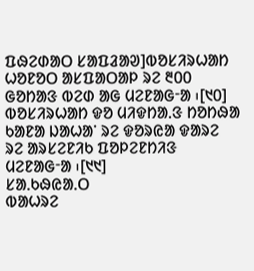ᱯᱷᱮᱰᱟᱛ ᱥᱟᱯᱲᱟᱣ]ᱵᱚᱥᱤᱨᱦᱟᱴ ᱦᱚᱱᱚᱛ ᱟᱥᱯᱟᱛᱟᱞ ᱨᱮ ᱓᱐᱐ ᱜᱚᱴᱟᱝ ᱵᱮᱰ ᱟᱜ ᱢᱮᱱᱟᱜᱼᱟ ᱾[᱑᱐]
ᱵᱚᱥᱤᱨᱦᱟᱴ ᱫᱚ ᱢᱤᱫᱴᱟᱹᱝ ᱴᱚᱴᱷᱟ ᱠᱟᱱᱟ ᱡᱟᱦᱟᱸ ᱨᱮ ᱫᱚᱨᱭᱟ ᱫᱟᱨᱮ ᱨᱮ ᱟᱨᱥᱮᱱᱤᱠ ᱯᱚᱞᱮᱱᱴᱤᱝ ᱢᱮᱱᱟᱜᱼᱟ ᱾[᱑᱑]
ᱥᱟᱹᱠᱷᱭᱟᱹᱛ
ᱵᱟᱦᱨᱮ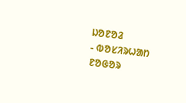ᱡᱚᱱᱚᱲ
- ᱵᱚᱥᱤᱨᱦᱟᱴ ᱱᱚᱜᱚᱨ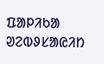ᱯᱟᱞᱤᱠᱟ ᱣᱮᱵᱽᱥᱟᱭᱤᱴ